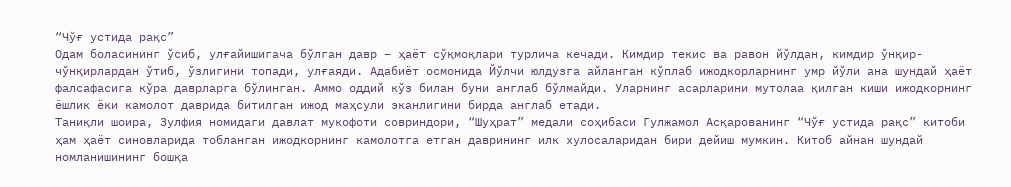“Чўғ устида рақс”
Одам боласининг ўсиб, улғайишигача бўлган давр – ҳаёт сўқмоқлари турлича кечади. Кимдир текис ва равон йўлдан, кимдир ўнқир-чўнқирлардан ўтиб, ўзлигини топади, улғаяди. Адабиёт осмонида Йўлчи юлдузга айланган кўплаб ижодкорларнинг умр йўли ана шундай ҳаёт фалсафасига кўра даврларга бўлинган. Аммо оддий кўз билан буни англаб бўлмайди. Уларнинг асарларини мутолаа қилган киши ижодкорнинг ёшлик ёки камолот даврида битилган ижод маҳсули эканлигини бирда англаб етади.
Таниқли шоира, Зулфия номидаги давлат мукофоти совриндори, “Шуҳрат” медали соҳибаси Гулжамол Асқарованинг “Чўғ устида рақс” китоби ҳам ҳаёт синовларида тобланган ижодкорнинг камолотга етган даврининг илк хулосаларидан бири дейиш мумкин. Китоб айнан шундай номланишининг бошқа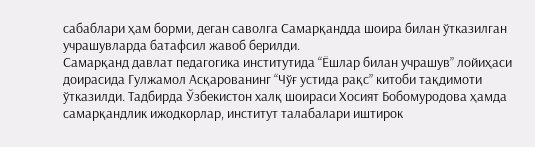сабаблари ҳам борми, деган саволга Самарқандда шоира билан ўтказилган учрашувларда батафсил жавоб берилди.
Самарқанд давлат педагогика институтида “Ёшлар билан учрашув” лойиҳаси доирасида Гулжамол Асқарованинг “Чўғ устида рақс” китоби тақдимоти ўтказилди. Тадбирда Ўзбекистон халқ шоираси Хосият Бобомуродова ҳамда самарқандлик ижодкорлар, институт талабалари иштирок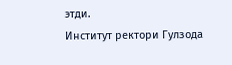этди.
Институт ректори Гулзода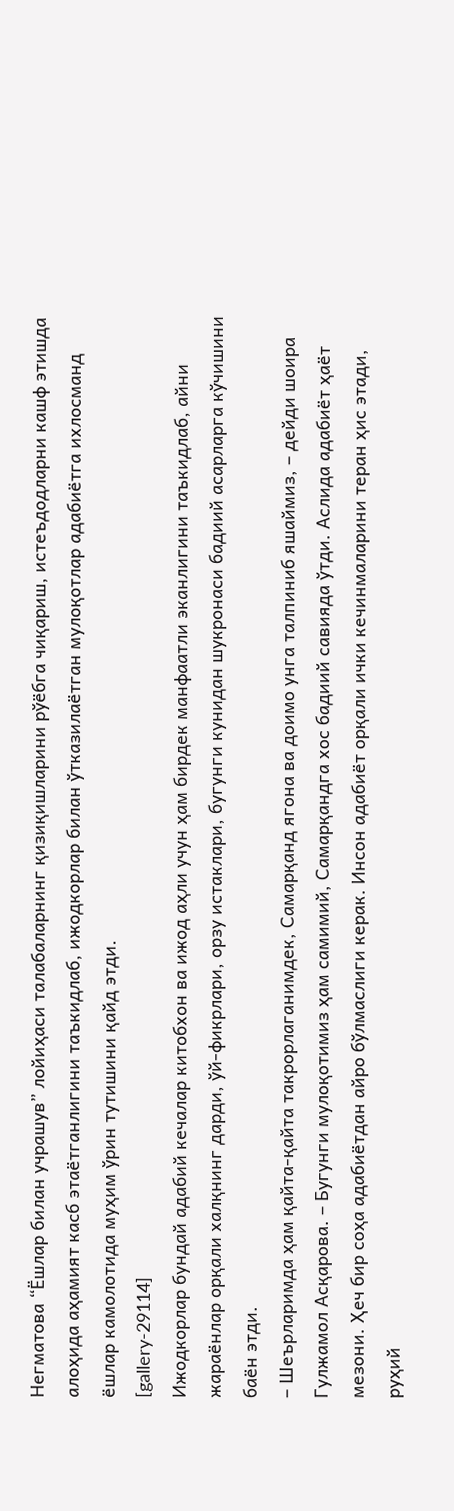Негматова “Ёшлар билан учрашув” лойиҳаси талабаларнинг қизиқишларини рўёбга чиқариш, истеъдодларни кашф этишда алоҳида аҳамият касб этаётганлигини таъкидлаб, ижодкорлар билан ўтказилаётган мулоқотлар адабиётга ихлосманд ёшлар камолотида муҳим ўрин тутишини қайд этди.
[gallery-29114]
Ижодкорлар бундай адабий кечалар китобхон ва ижод аҳли учун ҳам бирдек манфаатли эканлигини таъкидлаб, айни жараёнлар орқали халқнинг дарди, ўй-фикрлари, орзу истаклари, бугунги кунидан шукронаси бадиий асарларга кўчишини баён этди.
– Шеърларимда ҳам қайта-қайта такрорлаганимдек, Самарқанд ягона ва доимо унга талпиниб яшаймиз, – дейди шоира Гулжамол Асқарова. – Бугунги мулоқотимиз ҳам самимий, Самарқандга хос бадиий савияда ўтди. Аслида адабиёт ҳаёт мезони. Ҳеч бир соҳа адабиётдан айро бўлмаслиги керак. Инсон адабиёт орқали ички кечинмаларини теран ҳис этади, руҳий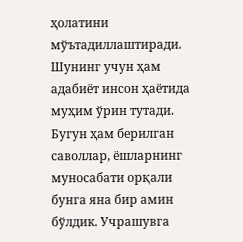ҳолатини мўътадиллаштиради. Шунинг учун ҳам адабиёт инсон ҳаётида муҳим ўрин тутади. Бугун ҳам берилган саволлар, ёшларнинг муносабати орқали бунга яна бир амин бўлдик. Учрашувга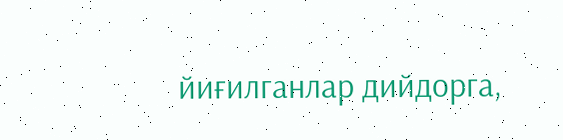йиғилганлар дийдорга,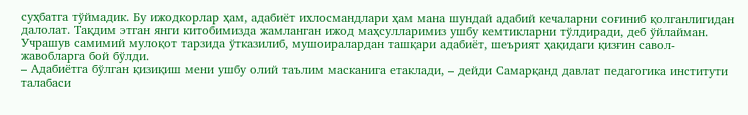суҳбатга тўймадик. Бу ижодкорлар ҳам, адабиёт ихлосмандлари ҳам мана шундай адабий кечаларни соғиниб қолганлигидан далолат. Тақдим этган янги китобимизда жамланган ижод маҳсулларимиз ушбу кемтикларни тўлдиради, деб ўйлайман.
Учрашув самимий мулоқот тарзида ўтказилиб, мушоиралардан ташқари адабиёт, шеърият ҳақидаги қизғин савол-жавобларга бой бўлди.
– Адабиётга бўлган қизиқиш мени ушбу олий таълим масканига етаклади, – дейди Самарқанд давлат педагогика институти талабаси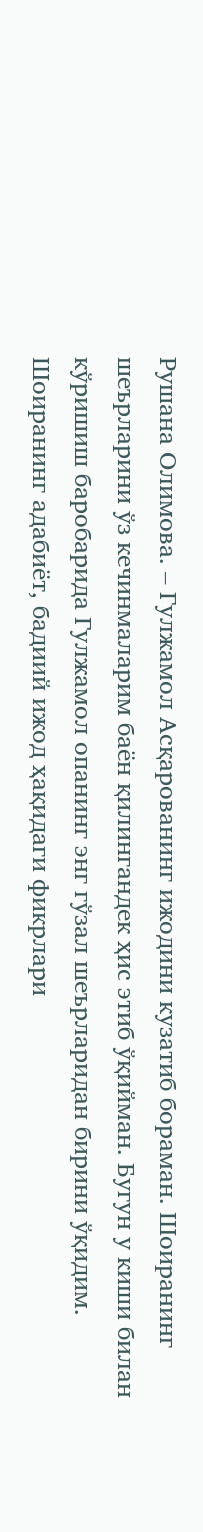Рушана Олимова. – Гулжамол Асқарованинг ижодини кузатиб бораман. Шоиранинг шеърларини ўз кечинмаларим баён қилингандек ҳис этиб ўқийман. Бугун у киши билан кўришиш баробарида Гулжамол опанинг энг гўзал шеърларидан бирини ўқидим. Шоиранинг адабиёт, бадиий ижод ҳақидаги фикрлари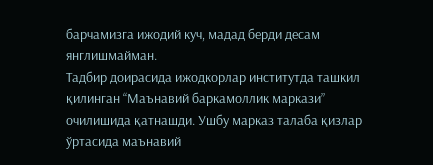барчамизга ижодий куч, мадад берди десам янглишмайман.
Тадбир доирасида ижодкорлар институтда ташкил қилинган “Маънавий баркамоллик маркази” очилишида қатнашди. Ушбу марказ талаба қизлар ўртасида маънавий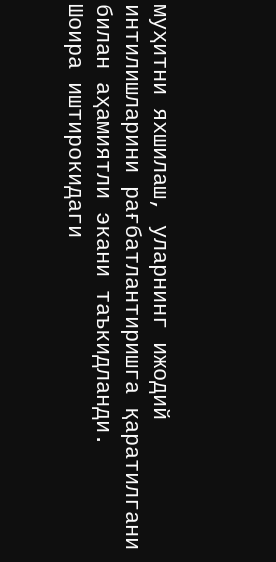муҳитни яхшилаш, уларнинг ижодий интилишларини рағбатлантиришга қаратилгани билан аҳамиятли экани таъкидланди.
Шоира иштирокидаги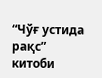“Чўғ устида рақс” китоби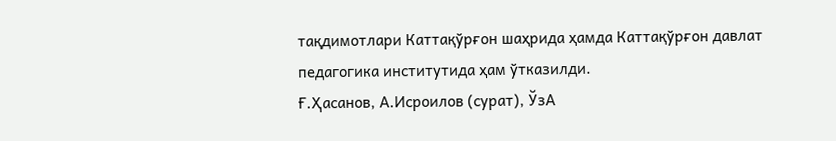тақдимотлари Каттақўрғон шаҳрида ҳамда Каттақўрғон давлат педагогика институтида ҳам ўтказилди.
Ғ.Ҳасанов, А.Исроилов (сурат), ЎзА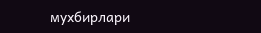мухбирлари